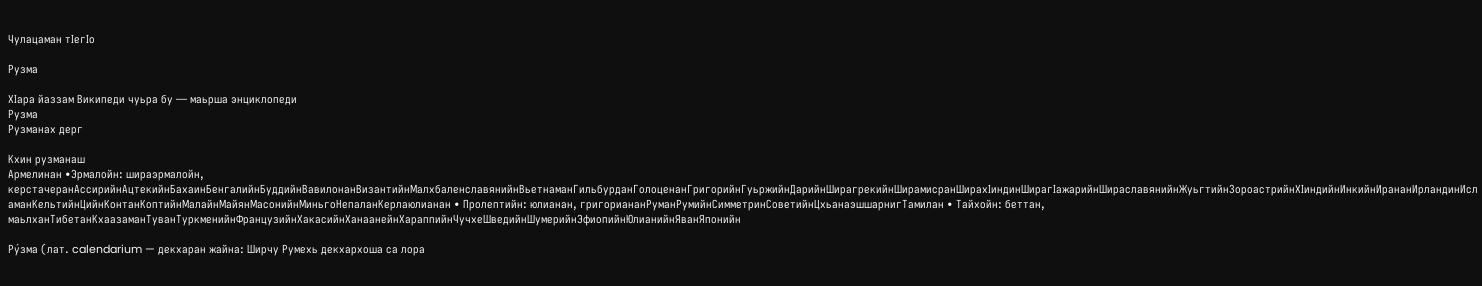Чулацаман тӀегӀо

Рузма

ХӀара йаззам Википеди чуьра бу — маьрша энциклопеди
Рузма
Рузманах дерг

Кхин рузманаш
Армелинан •Эрмалойн: шираэрмалойн, керстачеранАссирийнАцтекийнБахаинБенгалийнБуддийнВавилонанВизантийнМалхбаленславянийнВьетнаманГильбурданГолоценанГригорийнГуьржийнДарийнШирагрекийнШирамисранШирахӀиндинШирагӀажарийнШираславянийнЖуьгтийнЗороастрийнХӀиндийнИнкийнИрананИрландинИсламанКельтийнЦийнКонтанКоптийнМалайнМайянМасонийнМиньгоНепаланКерлаюлианан • Пролептийн: юлианан, григориананРуманРумийнСимметринСоветийнЦхьанаэшшарнигТамилан • Тайхойн: беттан, маьлханТибетанКхаазаманТуванТуркменийнФранцузийнХакасийнХанаанейнХараппийнЧучхеШведийнШумерийнЭфиопийнЮлианийнЯванЯпонийн

Ру́зма (лат. calendarium — декхаран жайна: Ширчу Румехь декхархоша са лора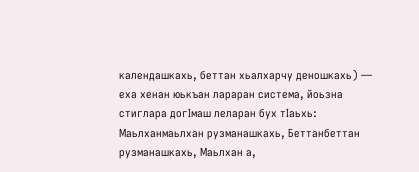календашкахь, беттан хьалхарчу деношкахь) — еха хенан юькъан лараран система, йоьзна стиглара догӀмаш леларан бух тӀаьхь: Маьлханмаьлхан рузманашкахь, Беттанбеттан рузманашкахь, Маьлхан а,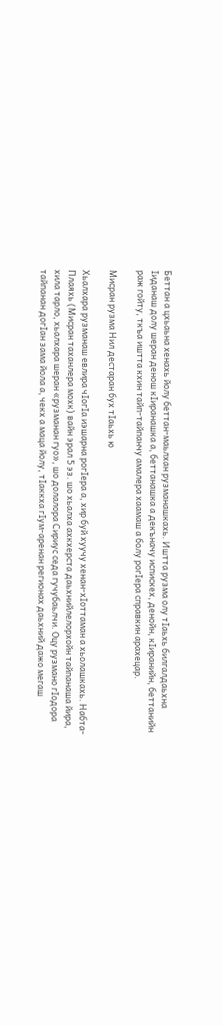Беттан а цхьаьна хенахь йолу беттан-маьлхан рузманашкахь. Иштта рузма олу тӀаьхь билгалдаьхна Ӏиданаш долу шеран денош кӀиранашка а, беттанашка а декъначу испискех, денойн, кӀиранийн, беттанийн раж гойту, ткъа иштта кхин тайп-тайпанчу амалера хаамаш а болу рогӀера справкин арахецар.

Мисран рузма Нил дестаран бух тӀаьхь ю

Хьалхара рузманаш евлира чӀогӀа иэшарна рогӀера а, хир буй хуучу хенан-хӀоттаман а хьолашкахь. Набта-Плаяхь (Мисран таханлера мохк) вайн эрал 5 эз. шо хьалха ахкхерста даьхнийлелорхойн тайпанаша йира, хила тарло, хьалхара шеран «рузманан гуо», шо долалора Сириус седа гучубаьлчи. Оцу рузмано гӀодора тайпанан догӀан зама йола а, чекх а маца йолу, тӀаккха гӀум-аренан регионах даьхний дажо мегаш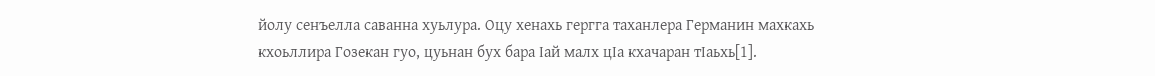йолу сенъелла саванна хуьлура. Оцу хенахь гергга таханлера Германин махкахь кхоьллира Гозекан гуо, цуьнан бух бара Ӏай малх цӀа кхачаран тӀаьхь[1].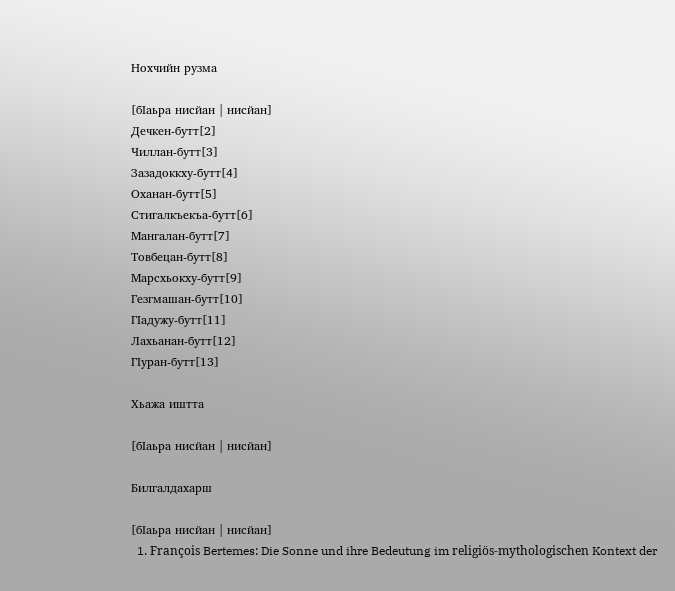Нохчийн рузма

[бӀаьра нисйан | нисйан]
Дечкен-бутт[2]
Чиллан-бутт[3]
Зазадоккху-бутт[4]
Оханан-бутт[5]
Стигалкъекъа-бутт[6]
Мангалан-бутт[7]
Товбецан-бутт[8]
Марсхьокху-бутт[9]
Гезгмашан-бутт[10]
ГIадужу-бутт[11]
Лахьанан-бутт[12]
ГIуран-бутт[13]

Хьажа иштта

[бӀаьра нисйан | нисйан]

Билгалдахарш

[бӀаьра нисйан | нисйан]
  1. François Bertemes: Die Sonne und ihre Bedeutung im religiös-mythologischen Kontext der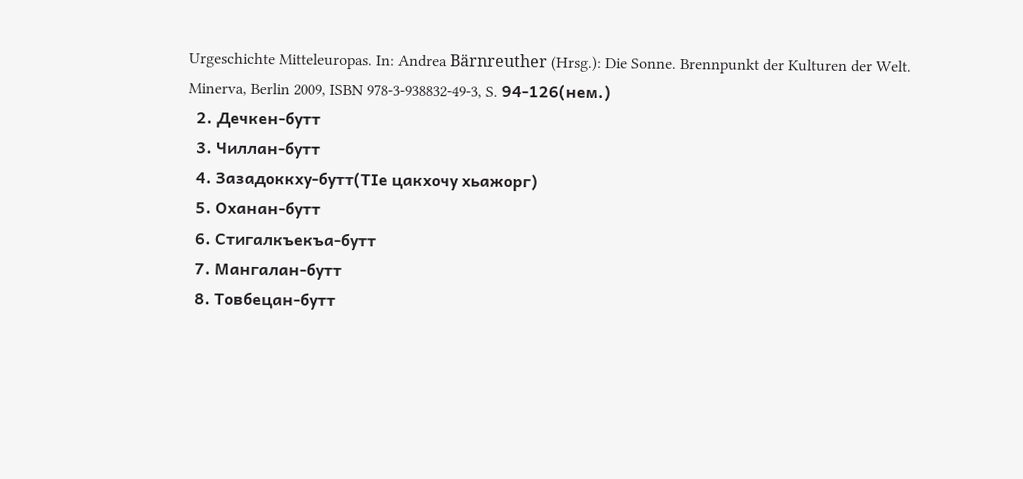Urgeschichte Mitteleuropas. In: Andrea Bärnreuther (Hrsg.): Die Sonne. Brennpunkt der Kulturen der Welt. Minerva, Berlin 2009, ISBN 978-3-938832-49-3, S. 94-126(нем.)
  2. Дечкен-бутт
  3. Чиллан-бутт
  4. Зазадоккху-бутт(ТӀе цакхочу хьажорг)
  5. Оханан-бутт
  6. Стигалкъекъа-бутт
  7. Мангалан-бутт
  8. Товбецан-бутт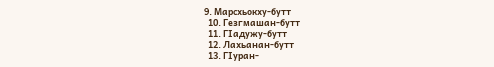9. Марсхьокху-бутт
  10. Гезгмашан-бутт
  11. ГIадужу-бутт
  12. Лахьанан-бутт
  13. ГIуран-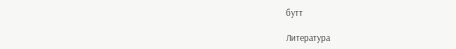бутт

Литература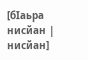[бӀаьра нисйан | нисйан]